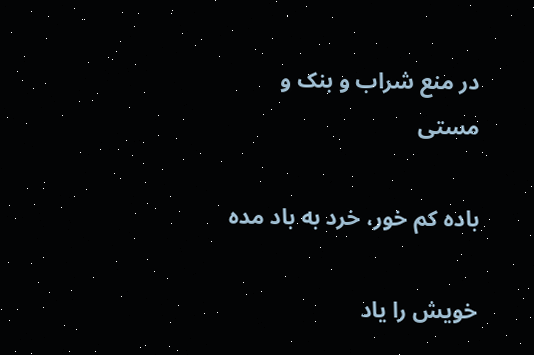در منع شراب و بنک و مستی

باده کم خور، خرد به باد مده

خویش را یاد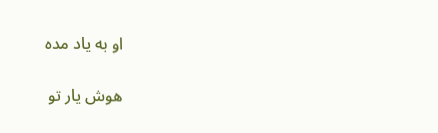او به یاد مده

هوش یار تو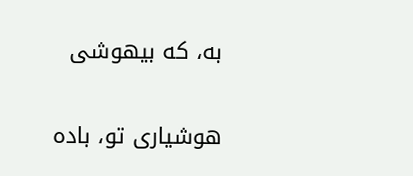به، که بیهوشی

هوشیاری تو، باده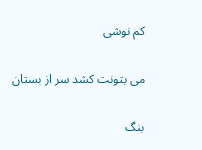کم نوشی

می بتونت کشد سر از بستان

بنگ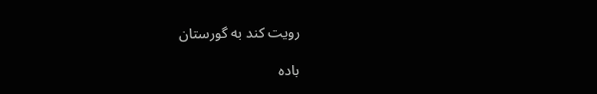رویت کند به گورستان

باده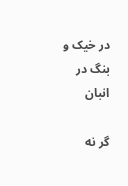در خیک و بنگ در انبان

گر نه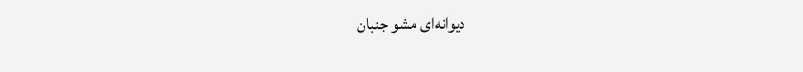دیوانه‌ای مشو جنبان